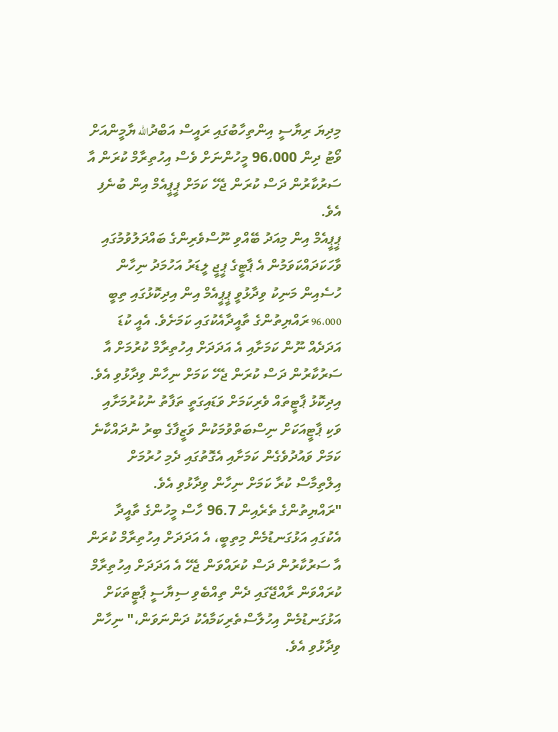މިދިޔަ ރިޔާސީ އިންތިހާބުގައި ރައީސް އަބްދުالله ޔާމީންއަށް ވޯޓު ދިން 96،000 މީހުންނަށް ވެސް އިހުތިރާމް ކުރަން އާ ސަރުކާރުން ދަސް ކުރަން ޖެހޭ ކަމަށް ޕީޕީއެމް އިން ބުނެފި އެވެ.
ޕީޕީއެމް އިން މިއަދު ބޭއްވި ނޫސްވެރިންގެ ބައްދަލުވުމުގައި ވާހަކަދައްކަވަމުން އެ ޕާޓީގެ ޕީޖީ ލީޑަރު އަހުމަދު ނިހާން ހުސެއިން މަނިކު ވިދާޅުވީ ޕީޕީއެމް އިން އިދިކޮޅުގައި ތިބީ 96،000 ރައްޔިތުންގެ ތާއީދާއެކުގައި ކަމަށެވެ. އެއީ ކުޑަ އަދަދެއް ނޫން ކަމަށާއި އެ އަދަދަށް އިހުތިރާމް ކުރުމަށް އާ ސަރުކާރުން ދަސް ކުރަން ޖެހޭ ކަމަށް ނިހާން ވިދާޅުވި އެވެ. އިދިކޮޅު ޕާޓީތައް ވެރިކަމަށް ވަޑައިގަތީ ތަފާތު ނުކުރުމަށާއި ވަކި ޕާޓީއަކަށް ނިސްބަތްވުމަކުން ވަޒީފާގެ ބިރު ނުދައްކާނެ ކަމަށް ވައުދުވެގެން ކަމަށާއި އެގޮތުގައި ދެމި ހުރުމަށް އިލްތިމާސް ކުރާ ކަމަށް ނިހާން ވިދާޅުވި އެވެ.
"ރައްޔިތުންގެ ތެރެއިން 96.7 ހާސް މީހުންގެ ތާއީދާ އެކުގައި އަޅުގަނޑުމެން މިތިބީ، އެ އަދަދަށް އިހުތިރާމް ކުރަން އާ ސަރުކާރުން ދަސް ކުރައްވަން ޖެހޭ އެ އަދަދަށް އިހުތިރާމް ކުރައްވަން ރާއްޖޭގައި ދެން ތިއްބެވި ސިޔާސީ ޕާޓީތަކަށް އަޅުގަނޑުމެން އިހުލާސްތެރިކަމާއެކު ދަންނަވަން،" ނިހާން ވިދާޅުވި އެވެ.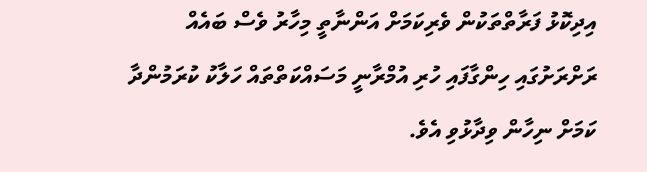އިދިކޮޅު ފަރާތްތަކުން ވެރިކަމަށް އަންނާތީ މިހާރު ވެސް ބައެއް ރަށްރަށުގައި ހިންގާފައި ހުރި އުމްރާނީ މަސައްކަތްތައް ހަލާކު ކުރަމުންދާ ކަމަށް ނިހާން ވިދާޅުވި އެވެ.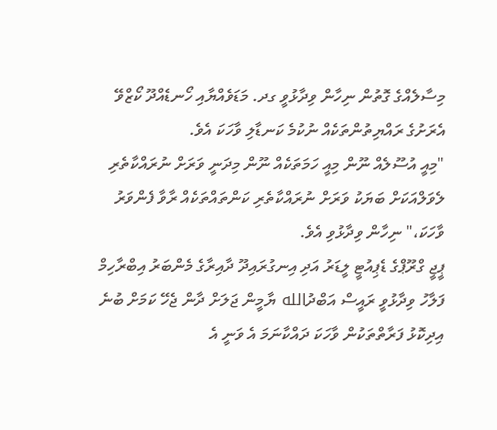މިސާލެއްގެ ގޮތުން ނިހާން ވިދާޅުވީ ގދ. މަޑަވެއްޔާއި ހޯނޑެއްދޫ ކޯޒްވޭ އެރަށުގެ ރައްޔިތުންތަކެއް ނުކުމެ ކަނޑާލި ވާހަކަ އެވެ.
"މިއީ އުސޫލެއް ނޫން މިއީ ހަމަތަކެއް ނޫން މިދަނީ ވަރަށް ނުރައްކާތެރި ލެވަލްއަކަށް ބަޔަކު ވަރަށް ނުރައްކާތެރި ކަންތައްތަކެއް ރާވާ ފެންވަރު ވާހަކަ،" ނިހާން ވިދާޅުވި އެވެ.
ޕީޖީ ގްރޫޕްގެ ޑެޕިއުޓީ ލީޑަރު އަދި އިނގުރައިދޫ ދާއިރާގެ މެންބަރު އިބްރާހިމް ފަލާހު ވިދާޅުވީ ރައީސް އަބްދުالله ޔާމީން ޖަލަށް ދާން ޖެހޭ ކަމަށް ބުނެ އިދިކޮޅު ފަރާތްތަކުން ވާހަކަ ދައްކާނަމަ އެ ވަނީ އެ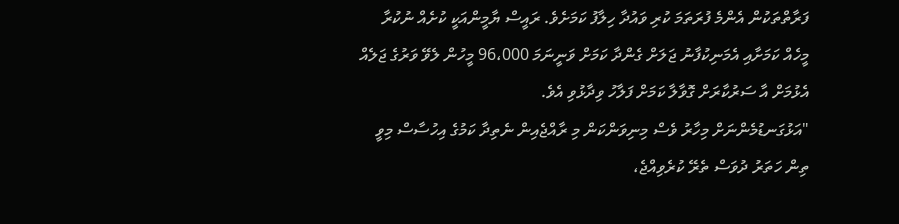ފަރާތްތަކުން އެންމެ ފުރަތަމަ ކުރި ވައުދާ ހިލާފު ކަމަށެވެ. ރައީސް ޔާމީންއަކީ ކުށެއް ނުކުރާ މީހެއް ކަމަށާއި އެމަނިކުފާނު ޖަލަށް ގެންދާ ކަމަށް ވަނީނަމަ 96،000 މީހުން ލެވޭ ވަރުގެ ޖަލެއް އެޅުމަށް އާ ސަރުކާރަށް ގޮވާލާ ކަމަށް ފަލާހު ވިދާޅުވި އެވެ.
"އަޅުގަނޑުމެންނަށް މިހާރު ވެސް މިނިވަންކަން މި ރާއްޖެއިން ނެތިދާ ކަމުގެ އިހުސާސް މިވީ ތިން ހަތަރު ދުވަސް ތެރޭ ކުރެވިއްޖެ،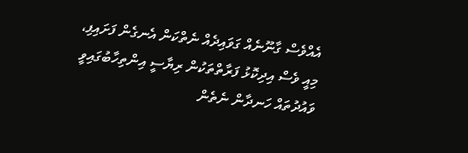އެއްވެސް ގާނޫނެއް ގަވައިދެއް ނެތްކަން އެނގެން ފަށައިފި، މިއީ ވެސް އިދިކޮޅު ފަރާތްތަކުން ރިޔާސީ އިންތިހާބުގައިވީ ވައުދުތައް ހަނދާން ނެތެން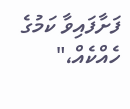ފަށާފައިވާ ކަމުގެ ހެއްކެއް،"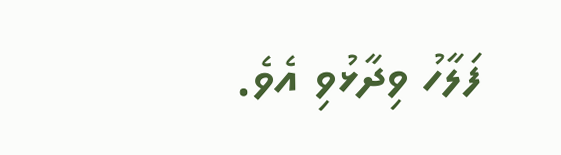ފަލާހު ވިދާޅުވި އެވެ.